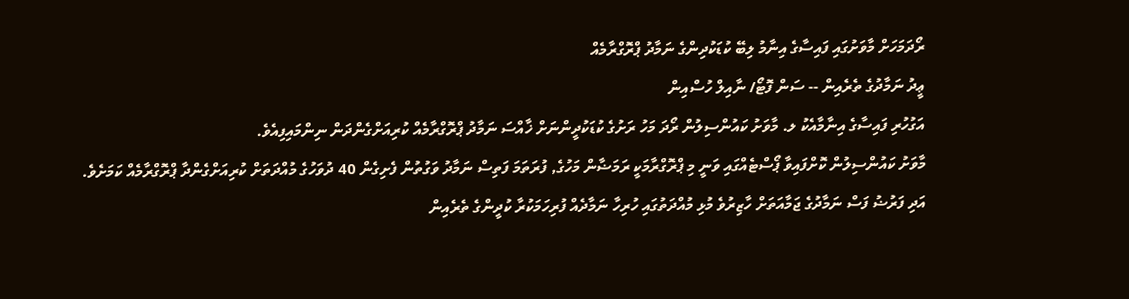ރޯދަމަހަށް މާވަށުގައި ފައިސާގެ އިނާމު ލިބޭ ކުޑަކުދިންގެ ނަމާދު ޕްރޮގްރާމެއް
ޢީދު ނަމާދުގެ ތެރެއިން -- ސަން ފޮޓޯ/ ނާއިލް ހުސްއިން
އަގުހުރި ފައިސާގެ އިނާމާއެކު ލ. މާވަށު ކައުންސިލުން ރޯދަ މަހު ރަށުގެ ކުޑަކުދީންނަށް ޚާއްސަ ނަމާދު ޕްރޮގްރާމެއް ކުރިއަށްގެންދަން ނިންމައިފިއެވެ.
މާވަށު ކައުންސިލުން ކޮށްފައިވާ ޕޯސްޓެއްގައި ވަނީ މި ޕްރޮގްރާމަކީ ރަމަޟާން މަހުގެ, ފުރަތަމަ ފަތިސް ނަމާދު ވަގުތުން ފެށިގެން 40 ދުވަހުގެ މުއްދަތަށް ކުރިއަށްގެންދާ ޕްރޮގްރާމެއް ކަމަށެވެ.
އަދި ފަރުޟު ފަސް ނަމާދުގެ ޖަމާއަތަށް ހާޒިރުވެ މުޅި މުއްދަތުގައި ހުރިހާ ނަމާދެއް ފުރިހަމަކުރާ ކުދީންގެ ތެރެއިން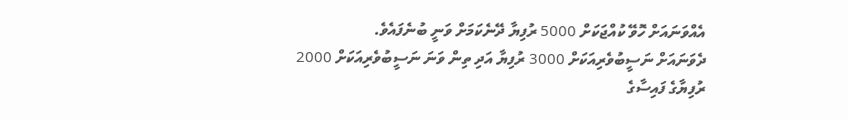އެއްވަނައަށް ހޮވޭ ކުއްޖަކަށް 5000 ރުފިޔާ ދޭނެކަމަށް ވަނީ ބުނެފައެވެ.
ދެވަނައަށް ނަސީބުވެރިއަކަށް 3000 ރުފިޔާ އަދި ތިން ވަނަ ނަސީބުވެރިއަކަށް 2000 ރުފިޔާގެ ފައިސާގެ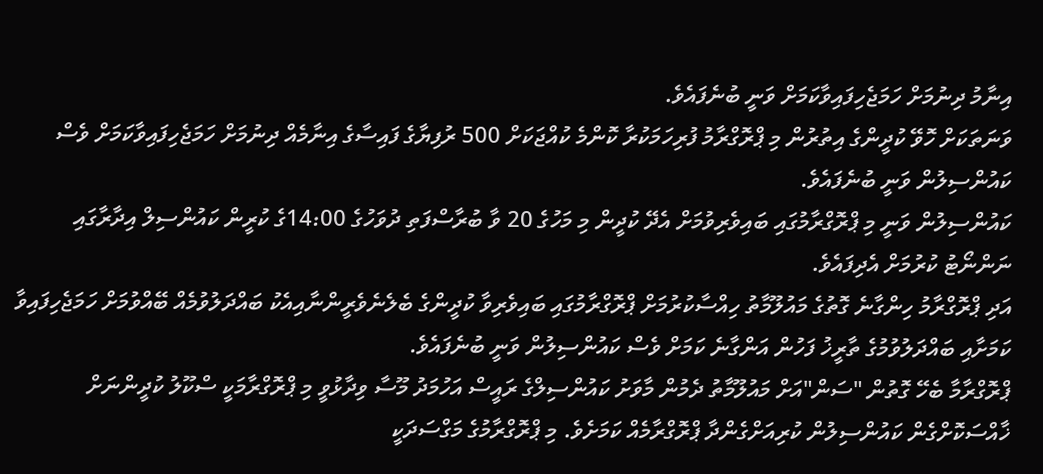އިނާމު ދިނުމަށް ހަމަޖެހިފައިވާކަމަށް ވަނީ ބުނެފައެވެ.
ވަނަތަކަށް ހޮވޭ ކުދީންގެ އިތުރުން މި ޕްރޮގްރާމު ފުރިހަމަކުރާ ކޮންމެ ކުއްޖަކަށް 500 ރުފިޔާގެ ފައިސާގެ އިނާމެއް ދިނުމަށް ހަމަޖެހިފައިވާކަމަށް ވެސް ކައުންސިލުން ވަނީ ބުނެފައެވެ.
ކައުންސިލުން ވަނީ މި ޕްރޮގްރާމުގައި ބައިވެރިވުމަށް އެދޭ ކުދީން މި މަހުގެ 20 ވާ ބުރާސްފަތި ދުވަހުގެ 14:00ގެ ކުރީން ކައުންސިލް އިދާރާގައި ނަންނޯޓު ކުރުމަށް އެދިފައެވެ.
އަދި ޕްރޮގްރާމު ހިންގާނެ ގޮތުގެ މައުލޫމާތު ހިއްސާކުރުމަށް ޕްރޮގްރާމުގައި ބައިވެރިވާ ކުދީންގެ ބެލެނެވެރީންނާއިއެކު ބައްދަލުވުމެއް ބޭއްވުމަށް ހަމަޖެހިފައިވާ ކަމަށާއި ބައްދަލުވުމުގެ ތާރީޚު ފަހުން އަންގާނެ ކަމަށް ވެސް ކައުންސިލުން ވަނީ ބުނެފައެވެ.
ޕްރޮގްރާމާ ބެހޭ ގޮތުން "ސަން"އަށް މައުލޫމާތު ދެމުން މާވަށު ކައުންސިލްގެ ރައީސް އަހުމަދު މޫސާ ވިދާޅުވީ މި ޕްރޮގްރާމަކީ ސްކޫލު ކުދީންނަށް ޚާއްސަކޮށްގެން ކައުންސިލުން ކުރިއަށްގެންދާ ޕްރޮގްރާމެއް ކަމަށެވެ. މި ޕްރޮގްރާމުގެ މަގްސަދަކީ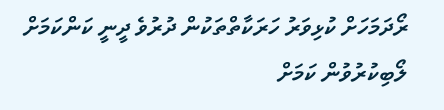ރޯދަމަހަށް ކުޅިވަރު ހަރަކާތްތަކުން ދުރުވެ ދީނީ ކަންކަމަށް ލޯބިކުރުވުން ކަމަށް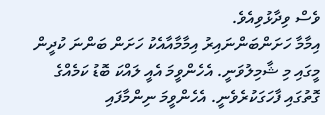ވެސް ވިދާޅުވިއެވެ.
އިމާމާ ހަށަންބަންނައިރު އިމާމާއާއެކު ހަށަން ބަންނަ ކުދީން މީގައި މި ޝާމިލުވަނީ. އެހެންވީމަ އެއީ ލައްކަ ބޮޑު ކަމެއްގެ ގޮތުގައި ފާހަގަކުރެވެނީ. އެހެންވީމަ ނިންމާފައި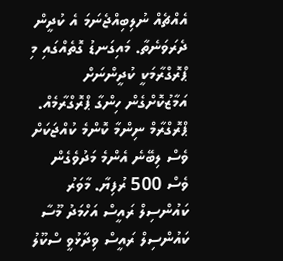އެއްޗެއް ނުލިބިއްޖެނަމަ އެ ކުދީން ދެރަވަނެތާ. މައިގަނޑު ގޮތެއްގައި މި ޕްރޮގްރާމަކީ ކުދީންނަށް އަމާޒުކޮށްގެން ހިންގާ ޕްރޮގްރާމެއް. ޕްރޮގްރާމް ނިންމާ ކޮންމެ ކުއްޖަކަށް ވެސް ލިބޭނެ އެންމެ މަދުވެގެން ވެސް 500 ރުފިޔާ. މާވަރު ކައުންސިލް ރައީސް އަހްމަދު މޫސާ
ކައުންސިލް ރައީސް ވިދާޅުވީ ސްކޫލު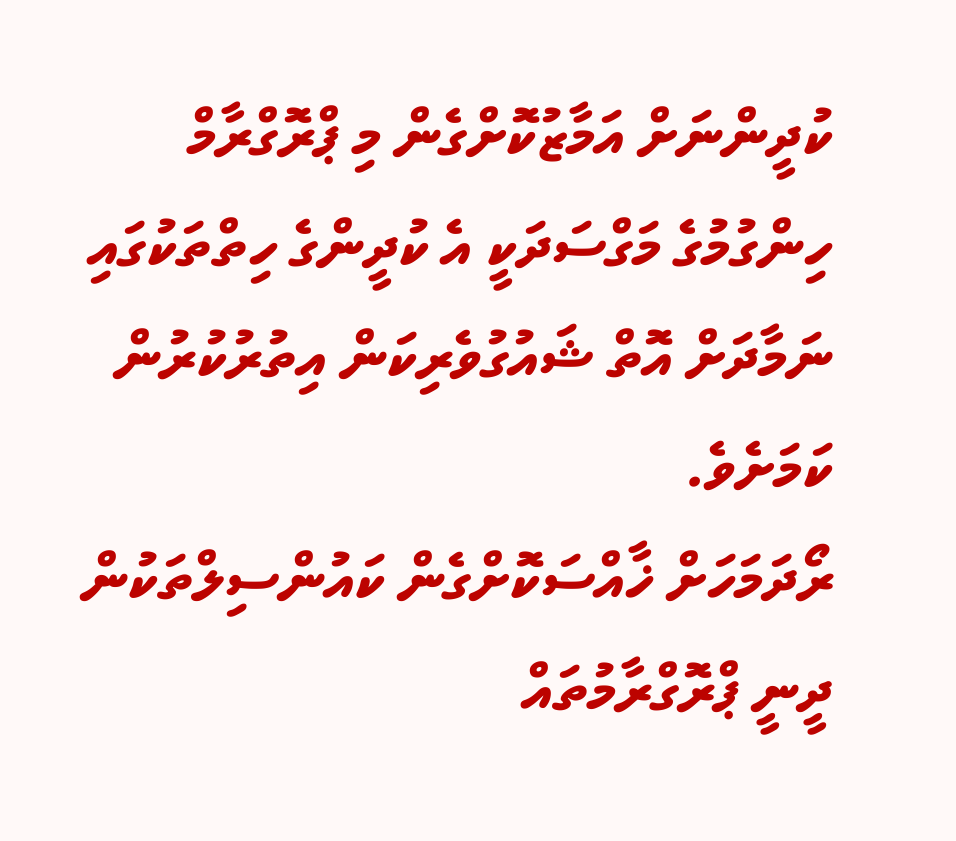ކުދީންނަށް އަމާޒުކޮށްގެން މި ޕްރޮގްރާމް ހިންގުމުގެ މަގްސަދަކީ އެ ކުދީންގެ ހިތްތަކުގައި ނަމާދަށް އޮތް ޝައުގުވެރިކަން އިތުރުކުރުން ކަމަށެވެ.
ރޯދަމަހަށް ޚާއްސަކޮށްގެން ކައުންސިލްތަކުން ދީނީ ޕްރޮގްރާމުތައް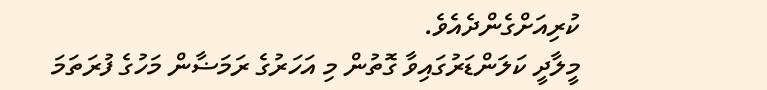ކުރިއަށްގެންދެއެވެ.
މީލާދީ ކަލަންޑަރުގައިވާ ގޮތުން މި އަހަރުގެ ރަމަޟާން މަހުގެ ފުރަތަމަ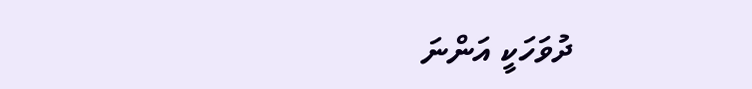ދުވަހަކީ އަންނަ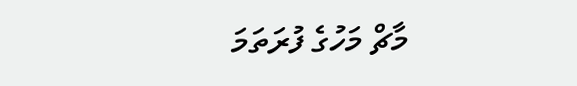މާޗް މަހުގެ ފުރަތަމަ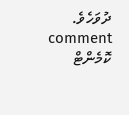ދުވަހެވެ.
comment ކޮމެންޓް